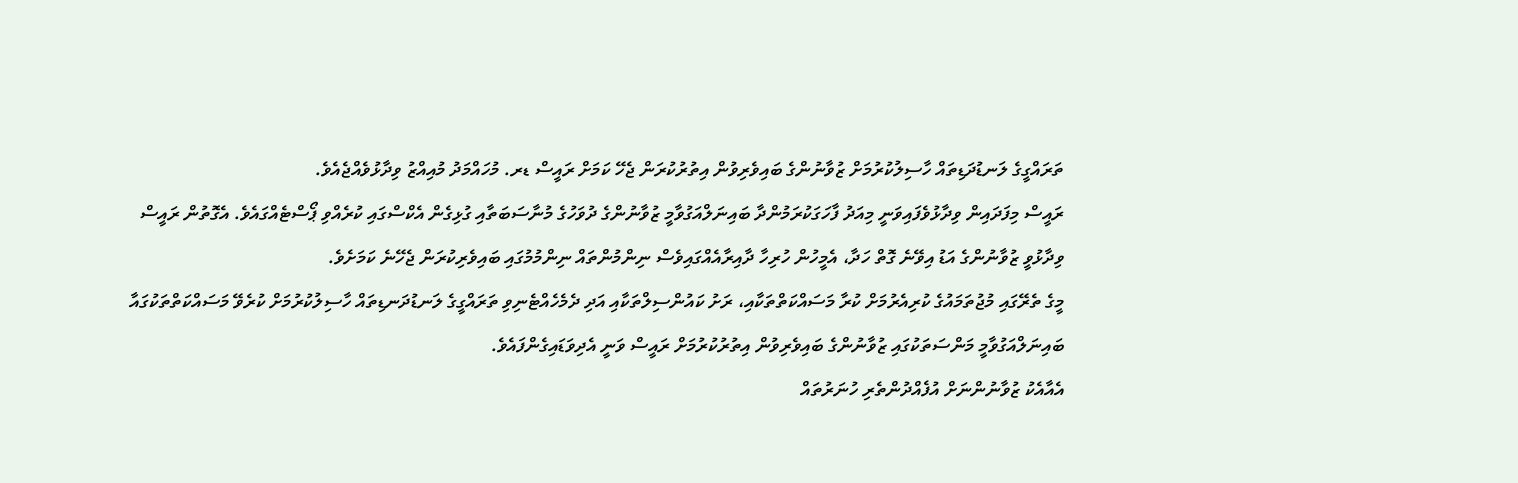ތަރައްގީގެ ލަނޑުދަޑިތައް ހާސިލުކުރުމަށް ޒުވާނުންގެ ބައިވެރިވުން އިތުރުކުރަން ޖެހޭ ކަމަށް ރައީސް ޑރ. މުހައްމަދު މުއިއްޒު ވިދާޅުވެއްޖެއެވެ.
ރައީސް މިފަދައިން ވިދާޅުވެފައިވަނީ މިއަދު ފާހަގަކުރަމުންދާ ބައިނަލްއަގުވާމީ ޒުވާނުންގެ ދުވަހުގެ މުނާސަބަތާއި ގުޅިގެން އެކްސްގައި ކުރެއްވި ޕޯސްޓެއްގައެވެ. އެގޮތުން ރައީސް ވިދާޅުވީ ޒުވާނުންގެ އަޑު އިވޭނެ ގޮތް ހަދާ، އެމީހުން ހުރިހާ ދާއިރާއެއްގައިވެސް ނިންމުންތައް ނިންމުމުގައި ބައިވެރިކުރަން ޖެހޭނެ ކަމަށެވެ.
މީގެ ތެރޭގައި މުޖުތަމައުގެ ކުރިއެރުމަށް ކުރާ މަސައްކަތްތަކާއި، ރަށު ކައުންސިލްތަކާއި އަދި ދެމެހެއްޓެނިވި ތަރައްގީގެ ލަނޑުދަނޑިތައް ހާސިލުކުރުމަށް ކުރެވޭ މަސައްކަތްތަކުގައާ ބައިނަލްއަގުވާމީ މަންސަތަކުގައި ޒުވާނުންގެ ބައިވެރިވުން އިތުރުކުރުމަށް ރައީސް ވަނީ އެދިވަޑައިގެންފައެވެ.
އެއާއެކު ޒުވާނުންނަށް އުފެއްދުންތެރި ހުނަރުތައް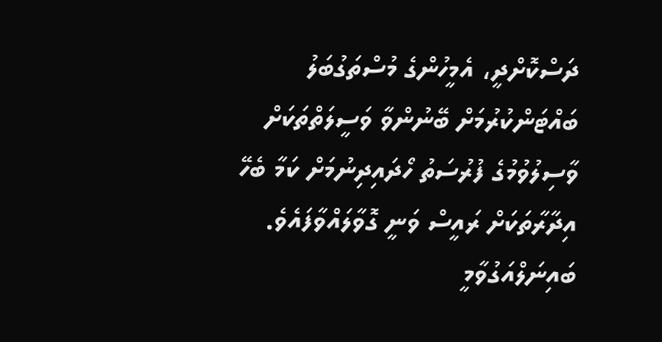ދަސްކޮށްދީ، އެމީހުންގެ މުސްތަގުބަލު ބައްޓަންކުރުމަށް ބޭނުންވާ ވަސީލަތްތަކަށް ވާސިލުވުމުގެ ފުރުސަތު ހޯދައިދިނުމަށް ކަމާ ބެހޭ އިދާރާތަކަށް ރައީސް ވަނީ ގޮވާލައްވާފައެވެ.
ބައިނަލްއަގުވާމީ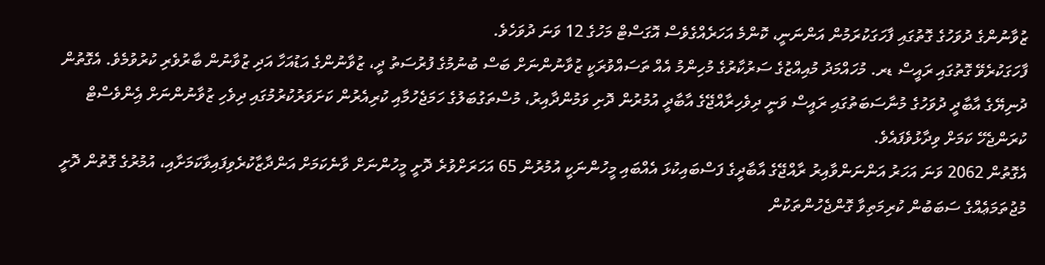ޒުވާނުންގެ ދުވަހުގެ ގޮތުގައި ފާހަގަކުރަމުން އަންނަނީ، ކޮންމެ އަހަރެއްގެވެސް އޮގަސްޓް މަހުގެ 12 ވަނަ ދުވަހެވެ.
ފާހަގަކުރެވޭ ގޮތުގައި ރައީސް ޑރ. މުހައްމަދު މުއިއްޒުގެ ސަރުކާރުގެ މުހިންމު އެއް ތަސައްވުރަކީ ޒުވާނުންނަށް ބަސް ބުނުމުގެ ފުރުސަތު ދީ، ޒުވާނުންގެ އަޑުއަހާ އަދި ޒުވާނުން ބާރުވެރި ކުރުވުމެވެ. އެގޮތުން ދުނިޔޭގެ އާބާދީ ދުވަހުގެ މުނާސަބަތުގައި ރައީސް ވަނީ ދިވެހިރާއްޖޭގެ އާބާދީ އުމުރުން ދޮށި ވަމުންދާއިރު، މުސްތަގުބަލުގެ ހަމަޖެހުމާއި ކުރިއެރުން ކަށަވަރުކުރުމުގައި ދިވެހި ޒުވާނުންނަށް އެިންވެސްޓް ކުރަންޖެހޭ ކަމަށް ވިދާޅުވެފައެވެ.
އެގޮތުން 2062 ވަނަ އަހަރު އަންނަންވާއިރު ރާއްޖޭގެ އާބާދީގެ ފަސްބައިކުޅަ އެއްބައި މީހުންނަކީ އުމުރުން 65 އަހަރަށްވުރެ ދޮށީ މީހުންނަށް ވާނެކަމަށް އަންދާޒާކުރެވިފައިވާކަމަށާއި، އުމުރުގެ ގޮތުން ދޮށީ މުޖުތަމަޢެއްގެ ސަބަބުން ކުރިމަތިވާ ގޮންޖެހުންތަކުން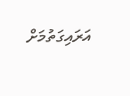އަރައިގަތުމަށް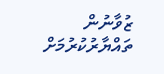ޒުވާނުން ތައްޔާރުކުރުމަށް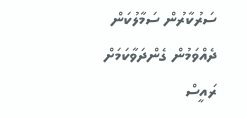ސަރުކާރުން ސަމާލުކަން ދެއްވަމުން ގެންދަވާކަމަށް ރައީސް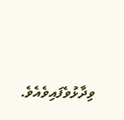ވިދާޅުވެފައިވެއެވެ.